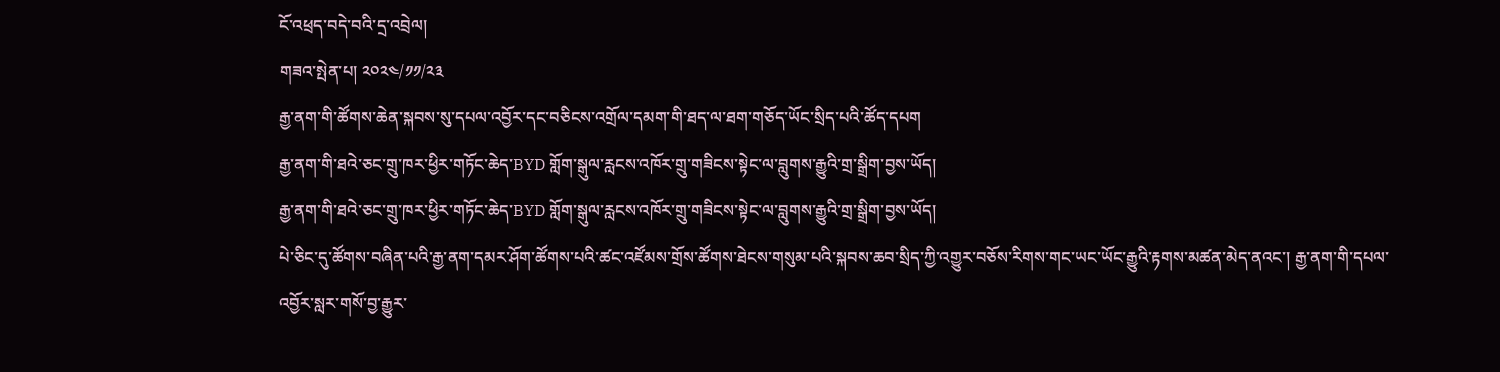ངོ་འཕྲད་བདེ་བའི་དྲ་འབྲེལ།
གཟའ་སྤེན་པ། ༢༠༢༤/༡༡/༢༣
རྒྱ་ནག་གི་ཚོགས་ཆེན་སྐབས་སུ་དཔལ་འབྱོར་དང་བཅིངས་འགྲོལ་དམག་གི་ཐད་ལ་ཐག་གཅོད་ཡོང་སྲིད་པའི་ཚོད་དཔག
རྒྱ་ནག་གི་ཐའེ་ཅང་གྲུ་ཁར་ཕྱིར་གཏོང་ཆེད་BYD གློག་སྒུལ་རླངས་འཁོར་གྲུ་གཟིངས་སྟེང་ལ་བླུགས་རྒྱུའི་གྲ་སྒྲིག་བྱས་ཡོད།
རྒྱ་ནག་གི་ཐའེ་ཅང་གྲུ་ཁར་ཕྱིར་གཏོང་ཆེད་BYD གློག་སྒུལ་རླངས་འཁོར་གྲུ་གཟིངས་སྟེང་ལ་བླུགས་རྒྱུའི་གྲ་སྒྲིག་བྱས་ཡོད།
པེ་ཅིང་དུ་ཚོགས་བཞིན་པའི་རྒྱ་ནག་དམར་ཤོག་ཚོགས་པའི་ཚང་འཛོམས་གྲོས་ཚོགས་ཐེངས་གསུམ་པའི་སྐབས་ཆབ་སྲིད་ཀྱི་འགྱུར་བཅོས་རིགས་གང་ཡང་ཡོང་རྒྱུའི་རྟགས་མཚན་མེད་ནའང་། རྒྱ་ནག་གི་དཔལ་འབྱོར་སླར་གསོ་བྱ་རྒྱུར་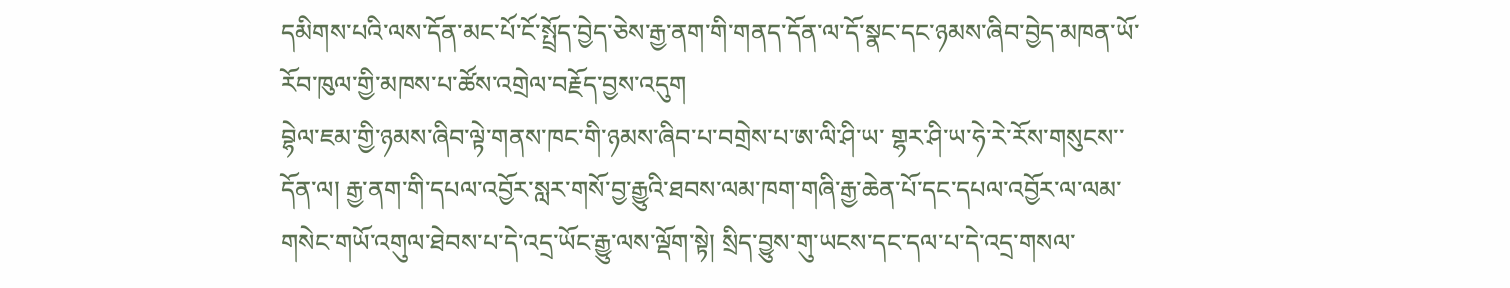དམིགས་པའི་ལས་དོན་མང་པོ་ངོ་སྤྲོད་བྱེད་ཅེས་རྒྱ་ནག་གི་གནད་དོན་ལ་དོ་སྣང་དང་ཉམས་ཞིབ་བྱེད་མཁན་ཡོ་རོབ་ཁུལ་གྱི་མཁས་པ་ཚོས་འགྲེལ་བརྗོད་བྱས་འདུག
བྷེལ་ཇམ་གྱི་ཉམས་ཞིབ་ལྟེ་གནས་ཁང་གི་ཉམས་ཞིབ་པ་བགྲེས་པ་ཨ་ལི་ཤི་ཡ་ གྷར་ཤི་ཡ་ཧེ་རེ་རོས་གསུངས་་དོན་ལ། རྒྱ་ནག་གི་དཔལ་འབྱོར་སླར་གསོ་བྱ་རྒྱུའི་ཐབས་ལམ་ཁག་གཞི་རྒྱ་ཆེན་པོ་དང་དཔལ་འབྱོར་ལ་ལམ་གསེང་གཡོ་འགུལ་ཐེབས་པ་དེ་འདྲ་ཡོང་རྒྱུ་ལས་ལྡོག་སྟེ། སྲིད་བྱུས་གུ་ཡངས་དང་དལ་པ་དེ་འདྲ་གསལ་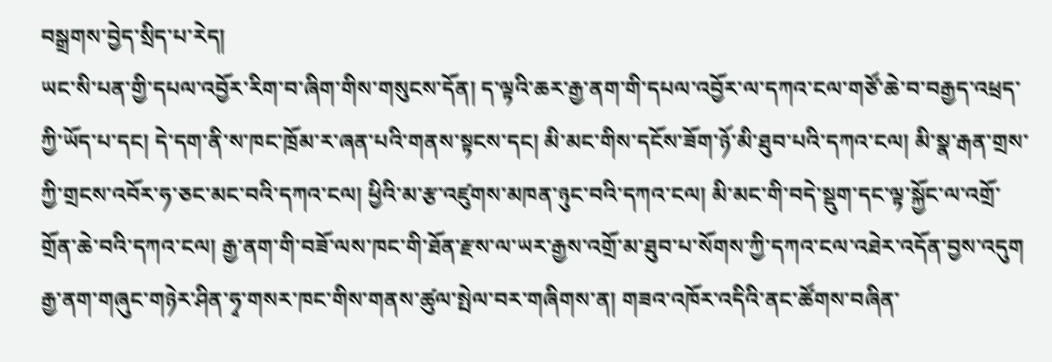བསྒྲགས་བྱེད་སྲིད་པ་རེད།
ཡང་སི་པན་གྱི་དཔལ་འབྱོར་རིག་བ་ཞིག་གིས་གསུངས་དོན། ད་ལྟའི་ཆར་རྒྱ་ནག་གི་དཔལ་འབྱོར་ལ་དཀའ་ངལ་གཙོ་ཆེ་བ་བརྒྱད་འཕྲད་ཀྱི་ཡོད་པ་དང། དེ་དག་ནི་ས་ཁང་ཁྲོམ་ར་ཞན་པའི་གནས་སྟངས་དང། མི་མང་གིས་དངོས་ཟོག་ཉོ་མི་ཐུབ་པའི་དཀའ་ངལ། མི་སྣ་རྒན་གྲས་ཀྱི་གྲངས་འབོར་ཧ་ཅང་མང་བའི་དཀའ་ངལ། ཕྱིའི་མ་རྩ་འཛུགས་མཁན་ཉུང་བའི་དཀའ་ངལ། མི་མང་གི་བདེ་སྡུག་དང་ལྟ་སྐྱོང་ལ་འགྲོ་གྲོན་ཆེ་བའི་དཀའ་ངལ། རྒྱ་ནག་གི་བཟོ་ལས་ཁང་གི་ཐོན་རྫས་ལ་ཡར་རྒྱས་འགྲོ་མ་ཐུབ་པ་སོགས་ཀྱི་དཀའ་ངལ་འཐེར་འདོན་བྱས་འདུག
རྒྱ་ནག་གཞུང་གཉེར་ཤིན་ཧྭ་གསར་ཁང་གིས་གནས་ཚུལ་སྤེལ་བར་གཞིགས་ན། གཟའ་འཁོར་འདིའི་ནང་ཚོགས་བཞིན་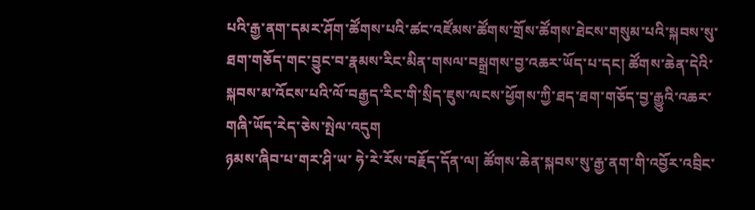པའི་རྒྱ་ནག་དམར་ཤོག་ཚོགས་པའི་ཚང་འཛོམས་ཚོགས་གྲོས་ཚོགས་ཐེངས་གསུམ་པའི་སྐབས་སུ་ཐག་གཅོད་གང་བྱུང་བ་རྣམས་རིང་མིན་གསལ་བསྒྲགས་བྱ་འཆར་ཡོད་པ་དང། ཚོགས་ཆེན་དེའི་སྐབས་མ་འོངས་པའི་ལོ་བརྒྱད་རིང་གི་སྲིད་ཇུས་ལངས་ཕྱོགས་ཀྱི་ཐད་ཐག་གཅོད་བྱ་རྒྱུའི་འཆར་གཞི་ཡོད་རེད་ཅེས་སྤེལ་འདུག
ཉམས་ཞིབ་པ་གར་ཤི་ཡ་ ཧེ་རེ་རོས་བརྗོད་དོན་ལ། ཚོགས་ཆེན་སྐབས་སུ་རྒྱ་ནག་གི་འབྱོར་འབྲིང་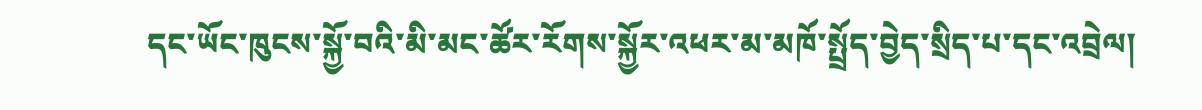དང་ཡོང་ཁུངས་སྐྱོ་བའི་མི་མང་ཚོར་རོགས་སྐྱོར་འཕར་མ་མཁོ་སྤྲོད་བྱེད་སྲིད་པ་དང་འབྲེལ།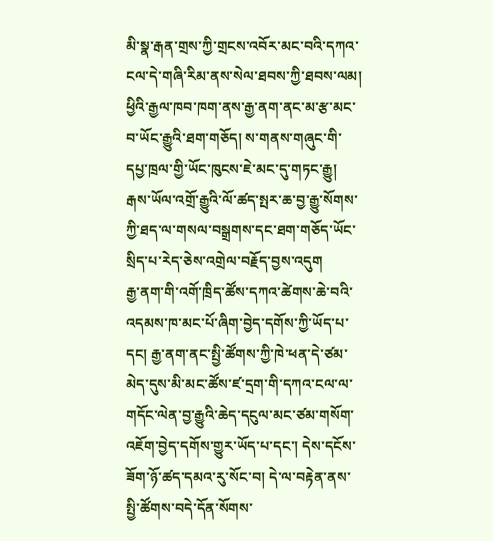མི་སྣ་རྒན་གྲས་ཀྱི་གྲངས་འབོར་མང་བའི་དཀའ་ངལ་དེ་གཞི་རིམ་ནས་སེལ་ཐབས་ཀྱི་ཐབས་ལམ། ཕྱིའི་རྒྱལ་ཁབ་ཁག་ནས་རྒྱ་ནག་ནང་མ་རྩ་མང་བ་ཡོང་རྒྱུའི་ཐག་གཅོད། ས་གནས་གཞུང་གི་དཔྱ་ཁྲལ་གྱི་ཡོང་ཁུངས་ཇེ་མང་དུ་གཏང་རྒྱུ། རྒས་ཡོལ་འགྲོ་རྒྱུའི་ལོ་ཚད་སྤར་ཆ་བྱ་རྒྱུ་སོགས་ཀྱི་ཐད་ལ་གསལ་བསྒྲགས་དང་ཐག་གཅོད་ཡོང་སྲིད་པ་རེད་ཅེས་འགྲེལ་བརྗོད་བྱས་འདུག
རྒྱ་ནག་གི་འགོ་ཁྲིད་ཚོས་དཀའ་ཚེགས་ཆེ་བའི་འདམས་ཁ་མང་པོ་ཞིག་བྱེད་དགོས་ཀྱི་ཡོད་པ་དང། རྒྱ་ནག་ནང་སྤྱི་ཚོགས་ཀྱི་ཁེ་ཕན་དེ་ཙམ་མེད་དུས་མི་མང་ཚོས་ཛ་དྲག་གི་དཀའ་ངལ་ལ་གདོང་ལེན་བྱ་རྒྱུའི་ཆེད་དངུལ་མང་ཙམ་གསོག་འཇོག་བྱེད་དགོས་གྱུར་ཡོད་པ་དང་། དེས་དངོས་ཟོག་ཉོ་ཚད་དམའ་རུ་སོང་བ། དེ་ལ་བརྟེན་ནས་སྤྱི་ཚོགས་བདེ་དོན་སོགས་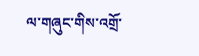ལ་གཞུང་གིས་འགྲོ་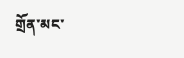གྲོན་མང་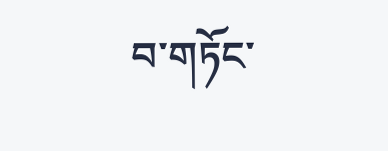བ་གཏོང་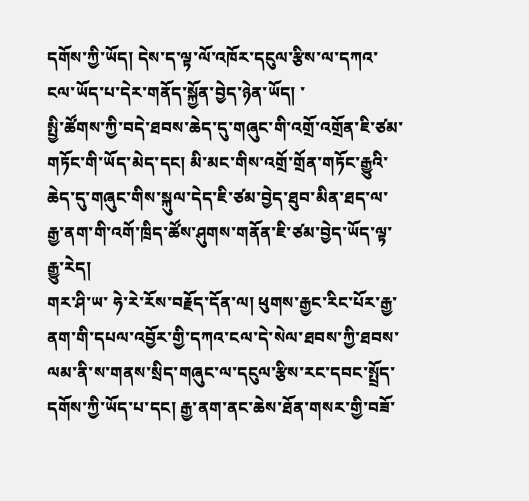དགོས་ཀྱི་ཡོད། དེས་ད་ལྟ་ལོ་འཁོར་དངུལ་རྩིས་ལ་དཀའ་ངལ་ཡོད་པ་དེར་གནོད་སྐྱོན་བྱེད་ཉེན་ཡོད། ་
སྤྱི་ཚོགས་ཀྱི་བདེ་ཐབས་ཆེད་དུ་གཞུང་གི་འགྲོ་འགྲོན་ཇི་ཙམ་གཏོང་གི་ཡོད་མེད་དང། མི་མང་གིས་འགྲོ་གྲོན་གཏོང་རྒྱུའི་ཆེད་དུ་གཞུང་གིས་སྐུལ་དེད་ཇི་ཙམ་བྱེད་ཐུབ་མིན་ཐད་ལ་རྒྱ་ནག་གི་འགོ་ཁྲིད་ཚོས་ཤུགས་གནོན་ཇི་ཙམ་བྱེད་ཡོད་ལྟ་རྒྱུ་རེད།
གར་ཤི་ཡ་ ཧེ་རེ་རོས་བརྗོད་དོན་ལ། ཕུགས་རྒྱང་རིང་པོར་རྒྱ་ནག་གི་དཔལ་འབྱོར་གྱི་དཀའ་ངལ་དེ་སེལ་ཐབས་ཀྱི་ཐབས་ལམ་ནི་ས་གནས་སྲིད་གཞུང་ལ་དངུལ་རྩིས་རང་དབང་སྤྲོད་དགོས་ཀྱི་ཡོད་པ་དང། རྒྱ་ནག་ནང་ཆེས་ཐོན་གསར་གྱི་བཟོ་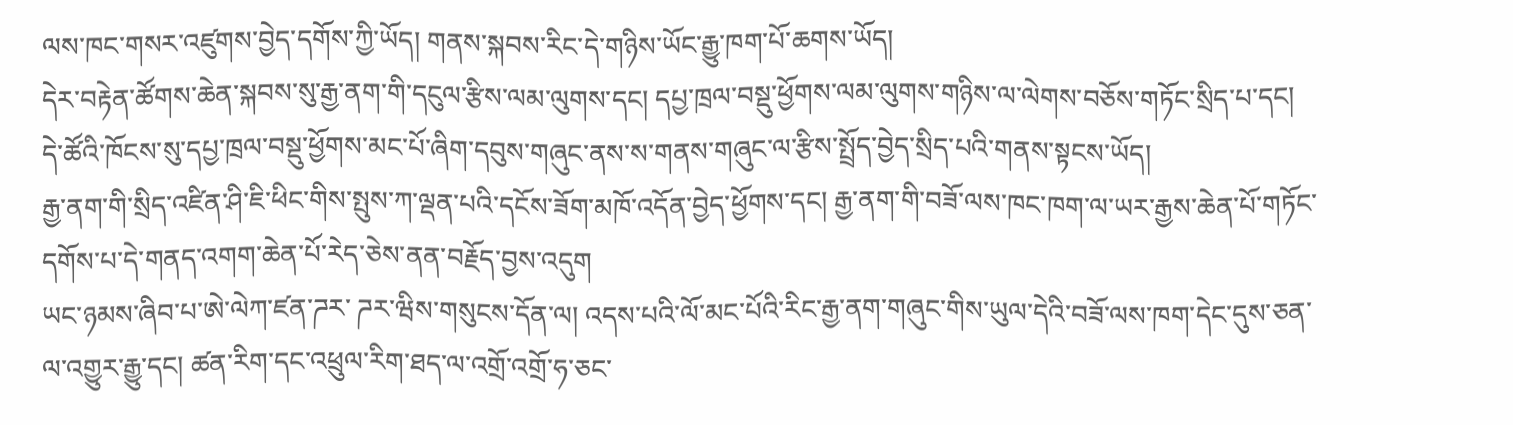ལས་ཁང་གསར་འཛུགས་བྱེད་དགོས་ཀྱི་ཡོད། གནས་སྐབས་རིང་དེ་གཉིས་ཡོང་རྒྱུ་ཁག་པོ་ཆགས་ཡོད།
དེར་བརྟེན་ཚོགས་ཆེན་སྐབས་སུ་རྒྱ་ནག་གི་དངུལ་རྩིས་ལམ་ལུགས་དང། དཔྱ་ཁྲལ་བསྡུ་ཕྱོགས་ལམ་ལུགས་གཉིས་ལ་ལེགས་བཅོས་གཏོང་སྲིད་པ་དང། དེ་ཚོའི་ཁོངས་སུ་དཔྱ་ཁྲལ་བསྡུ་ཕྱོགས་མང་པོ་ཞིག་དབུས་གཞུང་ནས་ས་གནས་གཞུང་ལ་རྩིས་སྤྲོད་བྱེད་སྲིད་པའི་གནས་སྟངས་ཡོད།
རྒྱ་ནག་གི་སྲིད་འཛིན་ཤི་ཇི་ཕིང་གིས་སྤུས་ཀ་ལྡན་པའི་དངོས་ཟོག་མཁོ་འདོན་བྱེད་ཕྱོགས་དང། རྒྱ་ནག་གི་བཟོ་ལས་ཁང་ཁག་ལ་ཡར་རྒྱས་ཆེན་པོ་གཏོང་དགོས་པ་དེ་གནད་འགག་ཆེན་པོ་རེད་ཅེས་ནན་བརྗོད་བྱས་འདུག
ཡང་ཉམས་ཞིབ་པ་ཨེ་ལེཀ་ཛན་ཌར་ ཌར་ཝིས་གསུངས་དོན་ལ། འདས་པའི་ལོ་མང་པོའི་རིང་རྒྱ་ནག་གཞུང་གིས་ཡུལ་དེའི་བཟོ་ལས་ཁག་དེང་དུས་ཅན་ལ་འགྱུར་རྒྱུ་དང། ཚན་རིག་དང་འཕྲུལ་རིག་ཐད་ལ་འགྲོ་འགྲོ་ཧ་ཅང་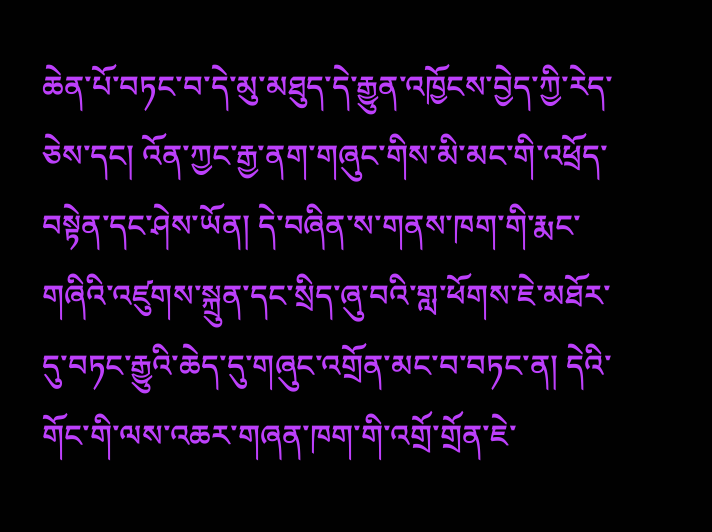ཆེན་པོ་བཏང་བ་དེ་མུ་མཐུད་དེ་རྒྱུན་འཁྱོངས་བྱེད་ཀྱི་རེད་ཅེས་དང། འོན་ཀྱང་རྒྱ་ནག་གཞུང་གིས་མི་མང་གི་འཕྲོད་བསྟེན་དང་ཤེས་ཡོན། དེ་བཞིན་ས་གནས་ཁག་གི་རྨང་གཞིའི་འཛུགས་སྐྲུན་དང་སྲིད་ཞུ་བའི་གླ་ཕོགས་ཇེ་མཐོར་དུ་བཏང་རྒྱུའི་ཆེད་དུ་གཞུང་འགྲོན་མང་བ་བཏང་ན། དེའི་གོང་གི་ལས་འཆར་གཞན་ཁག་གི་འགྲོ་གྲོན་ཇེ་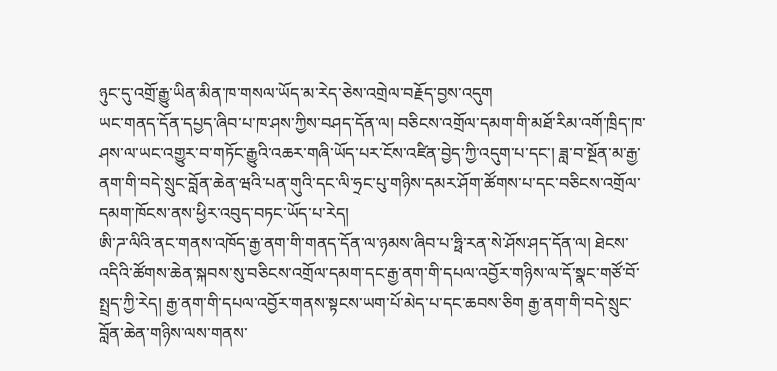ཉུང་དུ་འགྲོ་རྒྱུ་ཡིན་མིན་ཁ་གསལ་ཡོད་མ་རེད་ཅེས་འགྲེལ་བརྗོད་བྱས་འདུག
ཡང་གནད་དོན་དཔྱད་ཞིབ་པ་ཁ་ཤས་ཀྱིས་བཤད་དོན་ལ། བཅིངས་འགྲོལ་དམག་གི་མཐོ་རིམ་འགོ་ཁྲིད་ཁ་ཤས་ལ་ཡང་འགྱུར་བ་གཏོང་རྒྱུའི་འཆར་གཞི་ཡོད་པར་ངོས་འཛིན་བྱེད་ཀྱི་འདུག་པ་དང་། ཟླ་བ་སྔོན་མ་རྒྱ་ནག་གི་བདེ་སྲུང་བློན་ཆེན་ཝའི་པན་གུའི་དང་ལི་ཧྲང་པུ་གཉིས་དམར་ཤོག་ཚོགས་པ་དང་བཅིངས་འགྲོལ་དམག་ཁོངས་ནས་ཕྱིར་འབུད་བཏང་ཡོད་པ་རེད།
ཨི་ཌ་ལིའི་ནང་གནས་འཁོད་རྒྱ་ནག་གི་གནད་དོན་ལ་ཉམས་ཞིབ་པ་ཧྥི་རན་སེ་ཤོས་ཤད་དོན་ལ། ཐེངས་འདིའི་ཚོགས་ཆེན་སྐབས་སུ་བཅིངས་འགྲོལ་དམག་དང་རྒྱ་ནག་གི་དཔལ་འབྱོར་གཉིས་ལ་དོ་སྣང་གཙོ་བོ་སྤྲད་ཀྱི་རེད། རྒྱ་ནག་གི་དཔལ་འབྱོར་གནས་སྟངས་ཡག་པོ་མེད་པ་དང་ཆབས་ཅིག རྒྱ་ནག་གི་བདེ་སྲུང་བློན་ཆེན་གཉིས་ལས་གནས་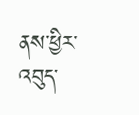ནས་ཕྱིར་འབུད་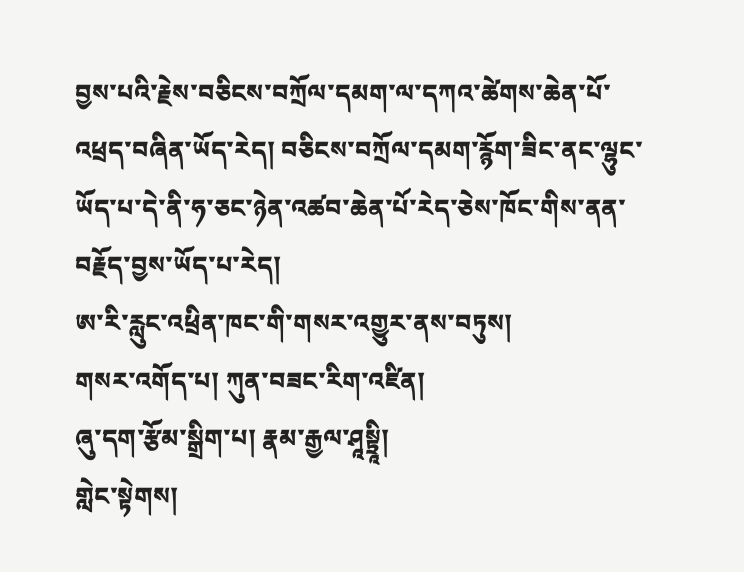བྱས་པའི་རྗེས་བཅིངས་བཀྲོལ་དམག་ལ་དཀའ་ཚེགས་ཆེན་པོ་འཕྲད་བཞིན་ཡོད་རེད། བཅིངས་བཀྲོལ་དམག་རྙོག་ཟིང་ནང་ལྷུང་ཡོད་པ་དེ་ནི་ཧ་ཅང་ཉེན་འཚབ་ཆེན་པོ་རེད་ཅེས་ཁོང་གིས་ནན་བརྗོད་བྱས་ཡོད་པ་རེད།
ཨ་རི་རླུང་འཕྲིན་ཁང་གི་གསར་འགྱུར་ནས་བཏུས།
གསར་འགོད་པ། ཀུན་བཟང་རིག་འཛིན།
ཞུ་དག་རྩོམ་སྒྲིག་པ། རྣམ་རྒྱལ་ཤཱསྟྲཱི།
གླེང་སྟེགས།